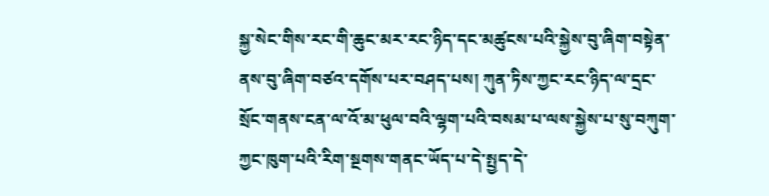སྐྱ་སེང་གིས་རང་གི་ཆུང་མར་རང་ཉིད་དང་མཚུངས་པའི་སྐྱེས་བུ་ཞིག་བསྟེན་ནས་བུ་ཞིག་བཙའ་དགོས་པར་བཤད་པས། ཀུན་ཏིས་ཀྱང་རང་ཉིད་ལ་དྲང་སྲོང་གནས་ངན་ལ་འོ་མ་ཕུལ་བའི་ལྷག་པའི་བསམ་པ་ལས་སྐྱེས་པ་སུ་བཀུག་ཀྱང་ཁུག་པའི་རིག་སྔགས་གནང་ཡོད་པ་དེ་སྤྱད་དེ་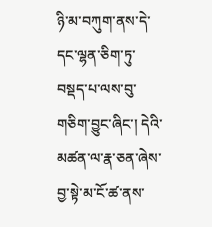ཉི་མ་བཀུག་ནས་དེ་དང་ལྷན་ཅིག་ཏུ་བསྡད་པ་ལས་བུ་གཅིག་བྱུང་ཞིང་། དེའི་མཚན་ལ་རྣ་ཅན་ཞེས་བྱ་སྟེ་མ་ངོ་ཚ་ནས་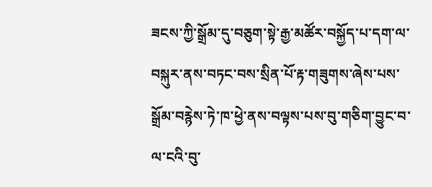ཟངས་ཀྱི་སྒྲོམ་དུ་བཅུག་སྟེ་རྒྱ་མཚོར་བསྐྱོད་པ་དག་ལ་བསྐུར་ནས་བཏང་བས་སྲིན་པོ་རྟ་གཟུགས་ཞེས་པས་སྒྲོམ་བརྙེས་ཏེ་ཁ་ཕྱེ་ནས་བལྟས་པས་བུ་གཅིག་བྱུང་བ་ལ་ངའི་བུ་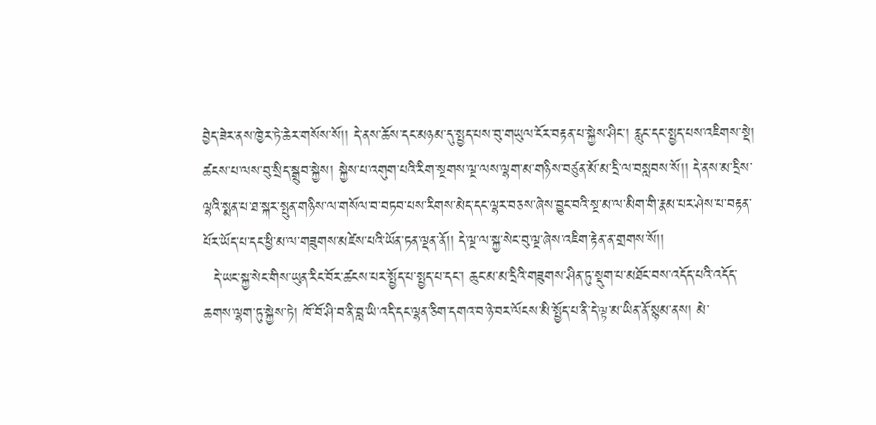བྱེད་ཟེར་ནས་ཁྱེར་ཏེ་ཆེར་གསོས་སོ།། དེ་ནས་ཆོས་དང་མཉམ་དུ་སྤྱད་པས་བུ་གཡུལ་ངོར་བརྟན་པ་སྐྱེས་ཤིང་། རླུང་དང་སྤྱད་པས་འཇིགས་སྡེ། ཚངས་པ་ལས་བུ་སྲིད་སྒྲུབ་སྐྱེས། སྐྱེས་པ་འགུག་པའི་རིག་སྔགས་ལྔ་ལས་ལྷག་མ་གཉིས་བཙུན་མོ་མ་དྲི་ལ་བསླབས་སོ།། དེ་ནས་མ་དྲིས་ལྷའི་སྨན་པ་ཐ་སྐར་སྤུན་གཉིས་ལ་གསོལ་བ་བཏབ་པས་རིགས་མེད་དང་ལྷར་བཅས་ཞེས་བྱུང་བའི་སྔ་མ་ལ་མིག་གི་རྣམ་པར་ཤེས་པ་བརྟན་པོར་ཡོད་པ་དང་ཕྱི་མ་ལ་གཟུགས་མཛེས་པའི་ཡོན་ཏན་ལྡན་ནོ།། དེ་ལྔ་ལ་སྐྱ་སེང་བུ་ལྔ་ཞེས་འཇིག་རྟེན་ན་གྲགས་སོ།།
  དེ་ཡང་སྐྱ་སེང་གིས་ཡུན་རིང་བོར་ཚངས་པར་སྤྱོད་པ་སྤྱད་པ་དང་། ཆུང་མ་མ་དྲིའི་གཟུགས་ཤིན་ཏུ་སྡུག་པ་མཐོང་བས་འདོད་པའི་འདོད་ཆགས་ལྷག་ཏུ་སྐྱེས་ཏེ། ཁོ་བོ་ཤི་བ་ནི་བླ་ཡི་འདི་དང་ལྷན་ཅིག་དགའ་བ་ཉེ་བར་ལོངས་མི་སྤྱོད་པ་ནི་དེ་ལྟ་མ་ཡིན་ནོ་སྙམ་ནས། མེ་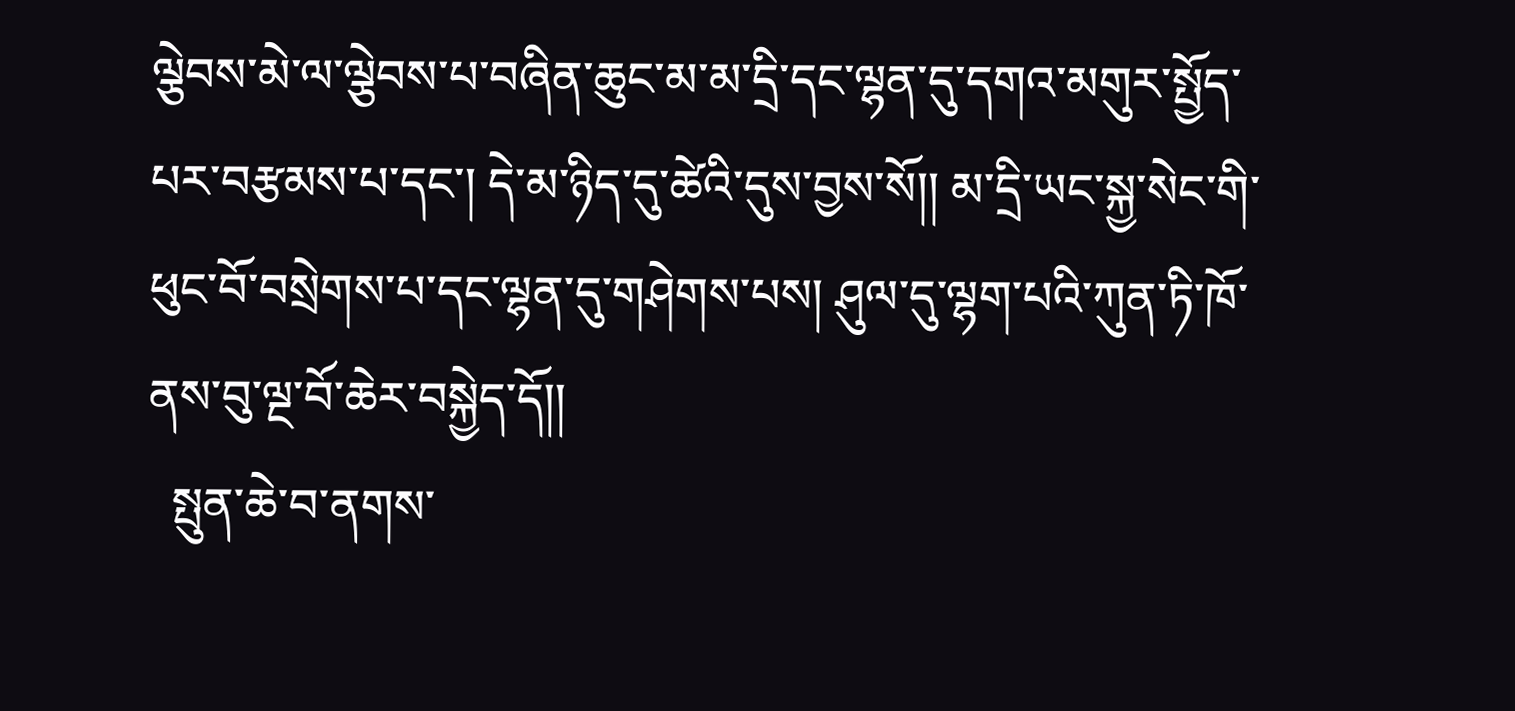ལྕེབས་མེ་ལ་ལྕེབས་པ་བཞིན་ཆུང་མ་མ་དྲི་དང་ལྷན་དུ་དགའ་མགུར་སྤྱོད་པར་བརྩམས་པ་དང་། དེ་མ་ཉིད་དུ་ཚེའི་དུས་བྱས་སོ།། མ་དྲི་ཡང་སྐྱ་སེང་གི་ཕུང་བོ་བསྲེགས་པ་དང་ལྷན་དུ་གཤེགས་པས། ཤུལ་དུ་ལྷག་པའི་ཀུན་ཏི་ཁོ་ནས་བུ་ལྔ་བོ་ཆེར་བསྐྱེད་དོ།།
  སྤུན་ཆེ་བ་ནགས་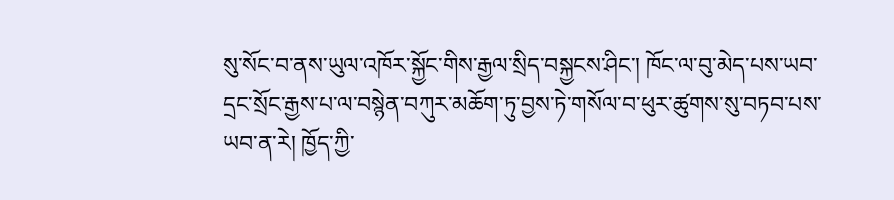སུ་སོང་བ་ནས་ཡུལ་འཁོར་སྐྱོང་གིས་རྒྱལ་སྲིད་བསྐྱངས་ཤིང་། ཁོང་ལ་བུ་མེད་པས་ཡབ་དྲང་སྲོང་རྒྱས་པ་ལ་བསྙེན་བཀུར་མཆོག་ཏུ་བྱས་ཏེ་གསོལ་བ་ཕུར་ཚུགས་སུ་བཏབ་པས་ཡབ་ན་རེ། ཁྱོད་ཀྱི་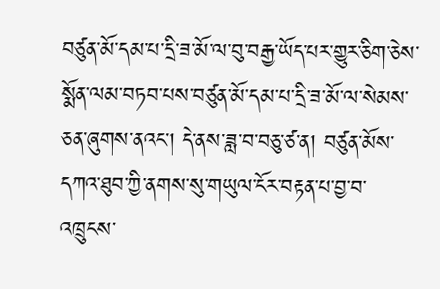བཙུན་མོ་དམ་པ་དྲི་ཟ་མོ་ལ་བུ་བརྒྱ་ཡོད་པར་གྱུར་ཅིག་ཅེས་སྨོན་ལམ་བཏབ་པས་བཙུན་མོ་དམ་པ་དྲི་ཟ་མོ་ལ་སེམས་ཅན་ཞུགས་ནའང་། དེ་ནས་ཟླ་བ་བཅུ་ཙ་ན། བཙུན་མོས་དཀའ་ཐུབ་ཀྱི་ནགས་སུ་གཡུལ་ངོར་བརྟན་པ་བྱ་བ་འཁྲུངས་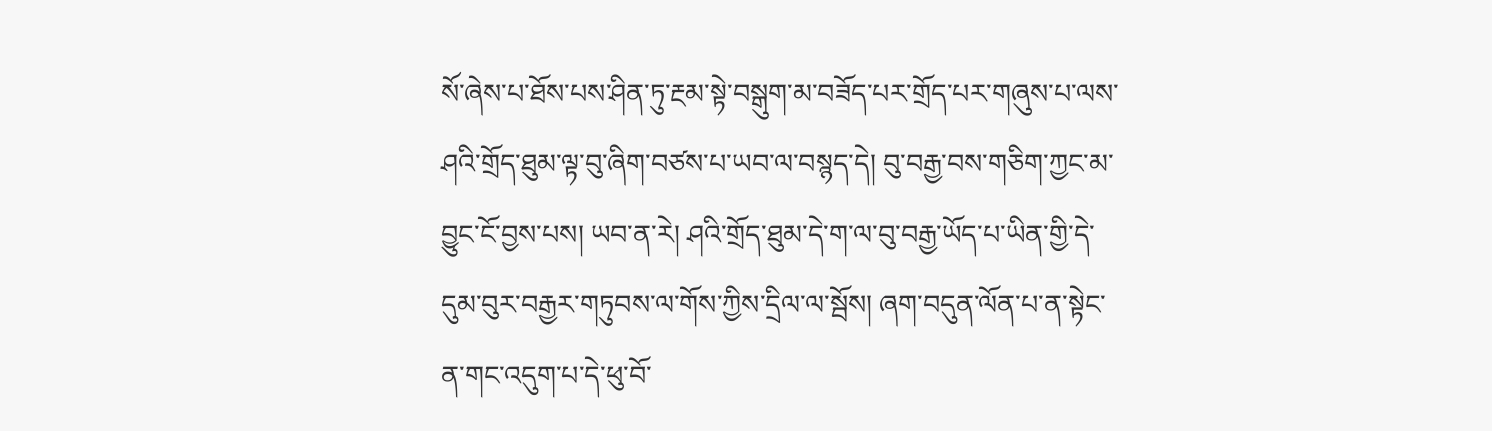སོ་ཞེས་པ་ཐོས་པས་ཤིན་ཏུ་རྔམ་སྟེ་བསྒུག་མ་བཟོད་པར་གྲོད་པར་གཞུས་པ་ལས་ཤའི་གྲོད་ཐུམ་ལྟ་བུ་ཞིག་བཙས་པ་ཡབ་ལ་བསྙད་དེ། བུ་བརྒྱ་བས་གཅིག་ཀྱང་མ་བྱུང་ངོ་བྱས་པས། ཡབ་ན་རེ། ཤའི་གྲོད་ཐུམ་དེ་ག་ལ་བུ་བརྒྱ་ཡོད་པ་ཡིན་གྱི་དེ་དུམ་བུར་བརྒྱར་གཏུབས་ལ་གོས་ཀྱིས་དྲིལ་ལ་སྦོས། ཞག་བདུན་ལོན་པ་ན་སྟེང་ན་གང་འདུག་པ་དེ་ཕུ་བོ་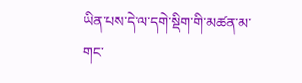ཡིན་པས་དེ་ལ་དགེ་སྡིག་གི་མཚན་མ་གང་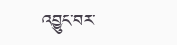འབྱུང་བར་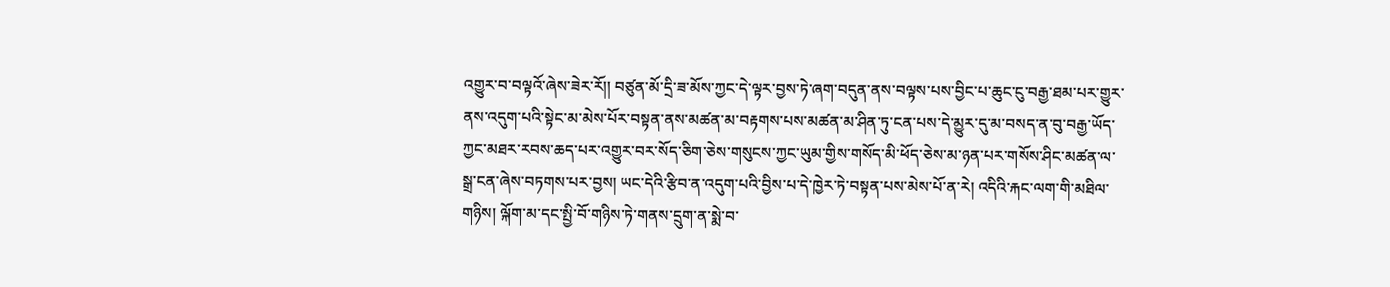འགྱུར་བ་བལྟའོ་ཞེས་ཟེར་རོ།། བཙུན་མོ་དྲི་ཟ་མོས་ཀྱང་དེ་ལྟར་བྱས་ཏེ་ཞག་བདུན་ནས་བལྟས་པས་བྱིང་པ་ཆུང་ངུ་བརྒྱ་ཐམ་པར་གྱུར་ནས་འདུག་པའི་སྟེང་མ་མེས་པོར་བསྟན་ནས་མཚན་མ་བརྟགས་པས་མཚན་མ་ཤིན་ཏུ་ངན་པས་དེ་མྱུར་དུ་མ་བསད་ན་བུ་བརྒྱ་ཡོད་ཀྱང་མཐར་རབས་ཆད་པར་འགྱུར་བར་སོད་ཅིག་ཅེས་གསུངས་ཀྱང་ཡུམ་གྱིས་གསོད་མི་ཕོད་ཅེས་མ་ཉན་པར་གསོས་ཤིང་མཚན་ལ་སྒྲ་ངན་ཞེས་བཏགས་པར་བྱས། ཡང་དེའི་རྩིབ་ན་འདུག་པའི་བྱིས་པ་དེ་ཁྱེར་ཏེ་བསྟན་པས་མེས་པོ་ན་རེ། འདིའི་རྐང་ལག་གི་མཐིལ་གཉིས། ལྐོག་མ་དང་སྤྱི་བོ་གཉིས་ཏེ་གནས་དྲུག་ན་སྨེ་བ་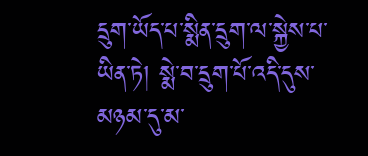དྲུག་ཡོད་པ་སྨིན་དྲུག་ལ་སྐྱེས་པ་ཡིན་ཏེ། སྨེ་བ་དྲུག་པོ་འདི་དུས་མཉམ་དུ་མ་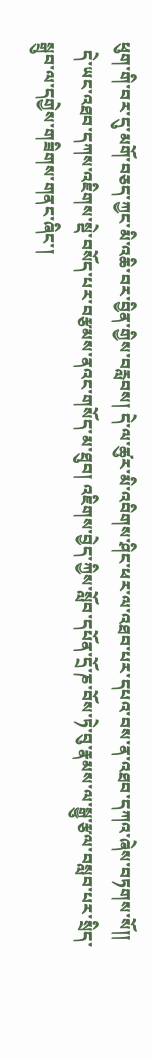ཕུག་གི་བར་དུ་མགོ་བཅད་ཀྱང་མི་འཆི་བར་བྱིན་གྱིས་བརླབས། དེ་ལ་ཚུར་མི་འབིགས་ཤིང་ཕར་ལ་འཐབ་པར་དཔའ་བས་ན་འཐབ་དཀའ་ཞེས་བཏགས་སོ།།
  དེ་ཡང་འཐབ་དཀས་འཇིགས་སྡེ་བསོད་པར་བརྩམས་ནའང་གསོད་མ་ཐུབ། འཇིགས་བྱེད་ཀྱིས་སློབ་དཔོན་དྲོ་ཎ་བོས་ཏེ་བུ་རྣམས་ལ་སྒྱུ་རྩལ་བསླབ་པར་སྲིད་སྒྲུབ་ལ་དགྱེས་གཟིགས་གནང་ཞིང་།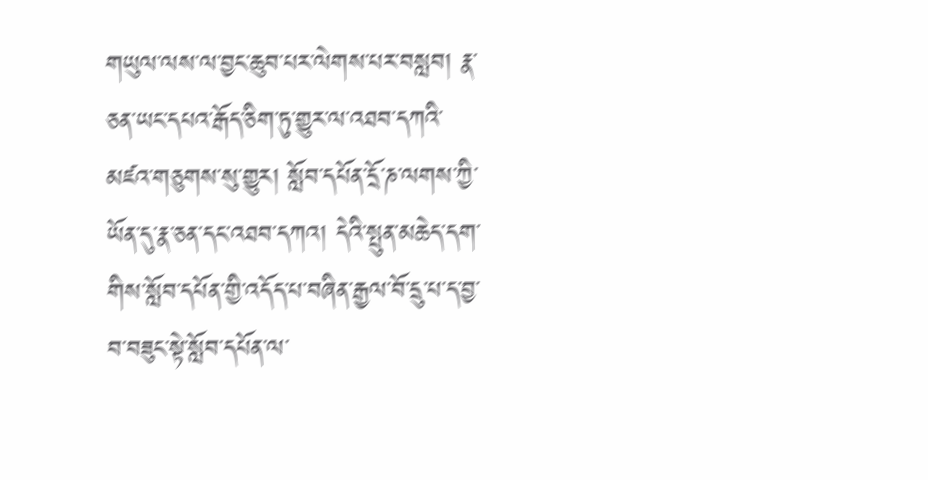གཡུལ་ལས་ལ་བྱང་ཆུབ་པར་ལེགས་པར་བསླབ། རྣ་ཅན་ཡང་དཔའ་རྒོད་ཅིག་ཏུ་གྱུར་ལ་འཐབ་དཀའི་མཛའ་གཅུགས་སུ་གྱུར། སློབ་དཔོན་དྲོ་ཎ་ལགས་ཀྱི་ཡོན་དུ་རྣ་ཅན་དང་འཐབ་དཀའ། དེའི་སྤུན་མཆེད་དག་གིས་སློབ་དཔོན་གྱི་འདོད་པ་བཞིན་རྒྱལ་བོ་དྲུ་པ་ད་བྱ་བ་བཟུང་སྟེ་སློབ་དཔོན་ལ་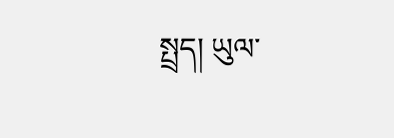སྤྲད། ཡུལ་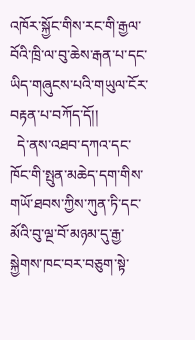འཁོར་སྐྱོང་གིས་རང་གི་རྒྱལ་བོའི་ཁྲི་ལ་བུ་ཆེས་རྒན་པ་དང་ཡིད་གཞུངས་པའི་གཡུལ་ངོར་བརྟན་པ་བཀོད་དོ།།
  དེ་ནས་འཐབ་དཀའ་དང་ཁོང་གི་སྤུན་མཆེད་དག་གིས་གཡོ་ཐབས་ཀྱིས་ཀུན་ཏི་དང་མོའི་བུ་ལྔ་བོ་མཉམ་དུ་རྒྱ་སྐྱེགས་ཁང་བར་བཅུག་སྟེ་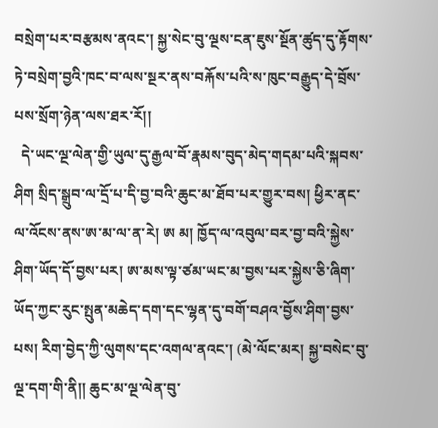བསྲེག་པར་བརྩམས་ནའང་། སྐྱ་སེང་བུ་ལྔས་ངན་ཇུས་སྔོན་ཚུད་དུ་རྟོགས་ཏེ་བསྲེག་བྱའི་ཁང་བ་ལས་སྔར་ནས་བརྐོས་པའི་ས་ཁུང་བརྒྱུད་དེ་བྲོས་པས་སྲོག་ཉེན་ལས་ཐར་རོ།།
  དེ་ཡང་ལྔ་ལེན་གྱི་ཡུལ་དུ་རྒྱལ་བོ་རྣམས་བུད་མེད་གདམ་པའི་སྐབས་ཤིག སྲིད་སྒྲུབ་ལ་དྲོ་པ་དི་བྱ་བའི་ཆུང་མ་ཐོབ་པར་གྱུར་བས། ཕྱིར་ནང་ལ་འོངས་ནས་ཨ་མ་ལ་ན་རེ། ཨ མ། ཁྱོད་ལ་འབུལ་བར་བྱ་བའི་སྐྱེས་ཤིག་ཡོད་དོ་བྱས་པར། ཨ་མས་ལྟ་ཙམ་ཡང་མ་བྱས་པར་སྐྱེས་ཅི་ཞིག་ཡོད་ཀྱང་རུང་སྤུན་མཆེད་དག་དང་ལྷན་དུ་བགོ་བཤའ་བྱོས་ཤིག་བྱས་པས། རིག་བྱེད་ཀྱི་ལུགས་དང་འགལ་ནའང་། (མེ་ལོང་མར། སྐྱ་བསེང་བུ་ལྔ་དག་གི་ནི།། ཆུང་མ་ལྔ་ལེན་བུ་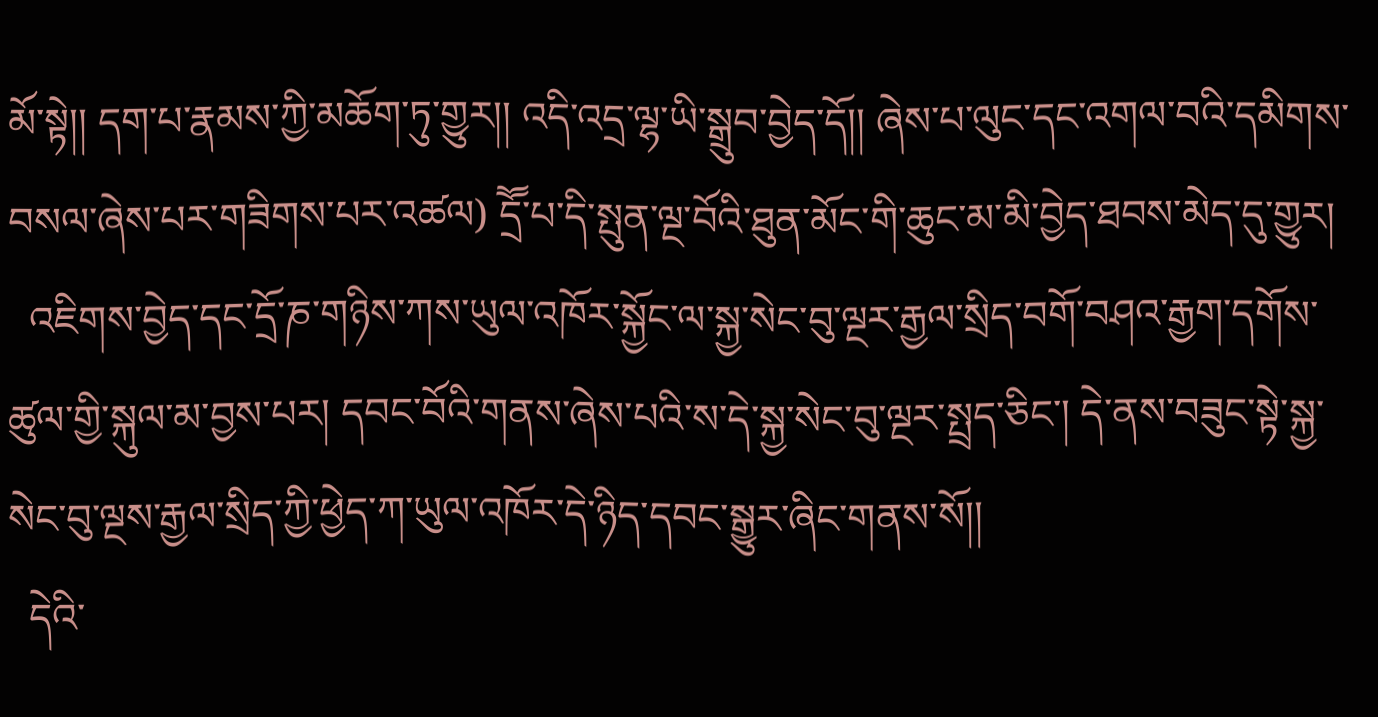མོ་སྟེ།། དག་པ་རྣམས་ཀྱི་མཆོག་ཏུ་གྱུར།། འདི་འདྲ་ལྷ་ཡི་སྒྲུབ་བྱེད་དོ།། ཞེས་པ་ལུང་དང་འགལ་བའི་དམིགས་བསལ་ཞེས་པར་གཟིགས་པར་འཚལ) དྲཽ་པ་དི་སྤུན་ལྔ་བོའི་ཐུན་མོང་གི་ཆུང་མ་མི་བྱེད་ཐབས་མེད་དུ་གྱུར།
  འཇིགས་བྱེད་དང་དྲོ་ཎ་གཉིས་ཀས་ཡུལ་འཁོར་སྐྱོང་ལ་སྐྱ་སེང་བུ་ལྔར་རྒྱལ་སྲིད་བགོ་བཤའ་རྒྱག་དགོས་ཚུལ་གྱི་སྐུལ་མ་བྱས་པར། དབང་བོའི་གནས་ཞེས་པའི་ས་དེ་སྐྱ་སེང་བུ་ལྔར་སྤྲད་ཅིང་། དེ་ནས་བཟུང་སྟེ་སྐྱ་སེང་བུ་ལྔས་རྒྱལ་སྲིད་ཀྱི་ཕྱེད་ཀ་ཡུལ་འཁོར་དེ་ཉིད་དབང་སྒྱུར་ཞིང་གནས་སོ།།
  དེའི་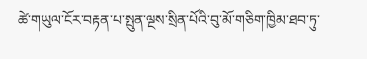ཚེ་གཡུལ་ངོར་བརྟན་པ་སྤུན་ལྔས་སྲིན་པོའི་བུ་མོ་གཅིག་ཁྱིམ་ཐབ་ཏུ་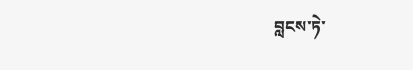བླངས་ཏེ་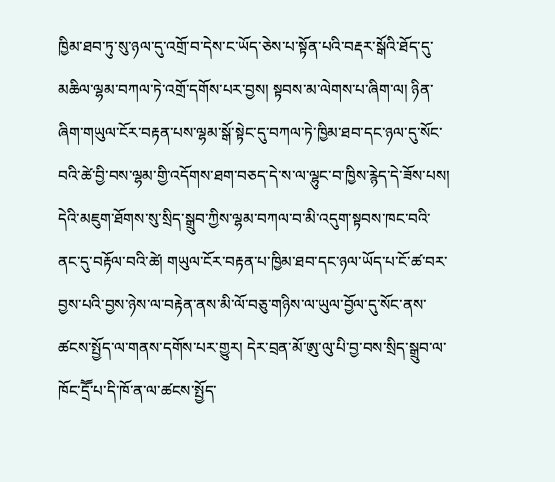ཁྱིམ་ཐབ་ཏུ་སུ་ཉལ་དུ་འགྲོ་བ་དེས་ང་ཡོད་ཅེས་པ་སྟོན་པའི་བརྡར་སྒོའི་ཐོད་དུ་མཆིལ་ལྷམ་བཀལ་ཏེ་འགྲོ་དགོས་པར་བྱས། སྟབས་མ་ལེགས་པ་ཞིག་ལ། ཉིན་ཞིག་གཡུལ་ངོར་བརྟན་པས་ལྷམ་སྒོ་སྟེང་དུ་བཀལ་ཏེ་ཁྱིམ་ཐབ་དང་ཉལ་དུ་སོང་བའི་ཚེ་བྱི་བས་ལྷམ་གྱི་འདོགས་ཐག་བཅད་དེ་ས་ལ་ལྷུང་བ་ཁྱིས་རྙེད་དེ་ཟོས་པས། དེའི་མཇུག་ཐོགས་སུ་སྲིད་སྒྲུབ་ཀྱིས་ལྷམ་བཀལ་བ་མི་འདུག་སྟབས་ཁང་བའི་ནང་དུ་བརྟོལ་བའི་ཚེ། གཡུལ་ངོར་བརྟན་པ་ཁྱིམ་ཐབ་དང་ཉལ་ཡོད་པ་ངོ་ཚ་བར་བྱས་པའི་བྱས་ཉེས་ལ་བརྟེན་ནས་མི་ལོ་བཅུ་གཉིས་ལ་ཡུལ་བྱོལ་དུ་སོང་ནས་ཚངས་སྤྱོད་ལ་གནས་དགོས་པར་གྱུར། དེར་བྲན་མོ་ཨུ་ལུ་པི་བྱ་བས་སྲིད་སྒྲུབ་ལ་ཁོང་དྲཽ་པ་དི་ཁོ་ན་ལ་ཚངས་སྤྱོད་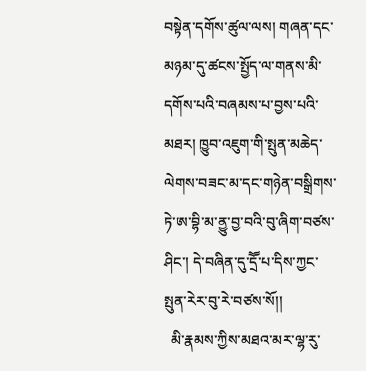བསྟེན་དགོས་ཚུལ་ལས། གཞན་དང་མཉམ་དུ་ཚངས་སྤྱོད་ལ་གནས་མི་དགོས་པའི་བཞམས་པ་བྱས་པའི་མཐར། ཁྱུབ་འཇུག་གི་སྤུན་མཆེད་ལེགས་བཟང་མ་དང་གཉེན་བསྒྲིགས་ཏེ་ཨ་བྷི་མ་ནྱུ་བྱ་བའི་བུ་ཞིག་བཙས་ཤིང་། དེ་བཞིན་དུ་དྲཽ་པ་དིས་ཀྱང་སྤུན་རེར་བུ་རེ་བཙས་སོ།།
  མི་རྣམས་ཀྱིས་མཐའ་མར་ལྷ་རུ་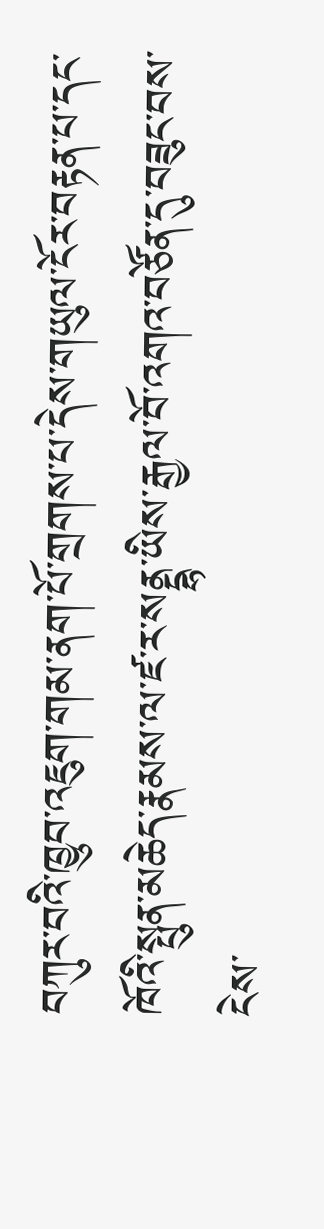བཀུར་བའི་ཁྱུབ་འཇུག་གམ་ནག་པོ་གྲགས་པ་དེས་གཡུལ་ངོར་བརྟན་པ་དང་ཁོའི་སྤུན་མཆེད་རྣམས་ལ་ཛ་ར་སནྡྷ་ཡིས་རྒྱལ་བོ་འགའ་བཙོན་དུ་བཟུང་བས་ངེས་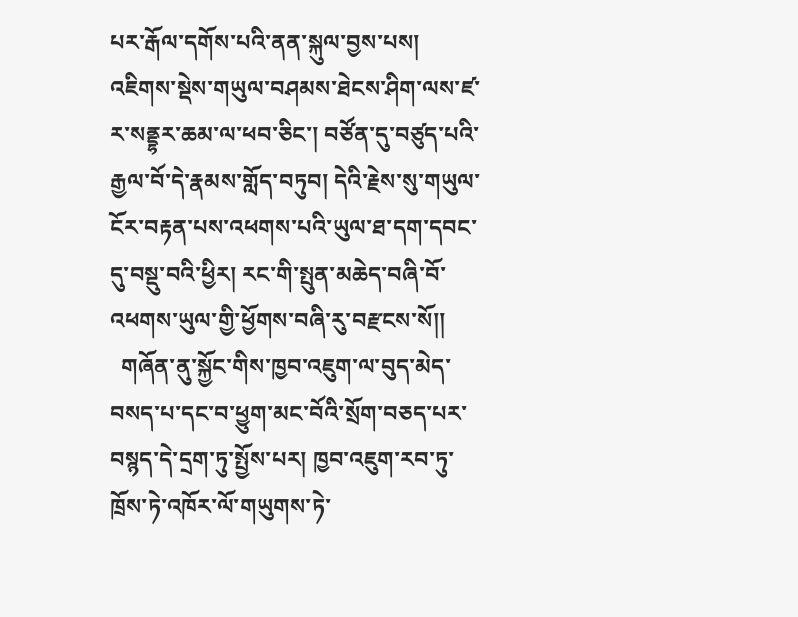པར་རྒོལ་དགོས་པའི་ནན་སྐུལ་བྱས་པས། འཇིགས་སྡེས་གཡུལ་བཤམས་ཐེངས་ཤིག་ལས་ཛ་ར་སནྡྷར་ཆམ་ལ་ཕབ་ཅིང་། བཙོན་དུ་བཙུད་པའི་རྒྱལ་བོ་དེ་རྣམས་གློད་བཏུབ། དེའི་རྗེས་སུ་གཡུལ་ངོར་བརྟན་པས་འཕགས་པའི་ཡུལ་ཐ་དག་དབང་དུ་བསྡུ་བའི་ཕྱིར། རང་གི་སྤུན་མཆེད་བཞི་བོ་འཕགས་ཡུལ་གྱི་ཕྱོགས་བཞི་རུ་བརྫངས་སོ།།
  གཞོན་ནུ་སྐྱོང་གིས་ཁྱབ་འཇུག་ལ་བུད་མེད་བསད་པ་དང་བ་ཕྱུག་མང་བོའི་སྲོག་བཅད་པར་བསྙད་དེ་དྲག་ཏུ་སྤྱོས་པར། ཁྱབ་འཇུག་རབ་ཏུ་ཁྲོས་ཏེ་འཁོར་ལོ་གཡུགས་ཏེ་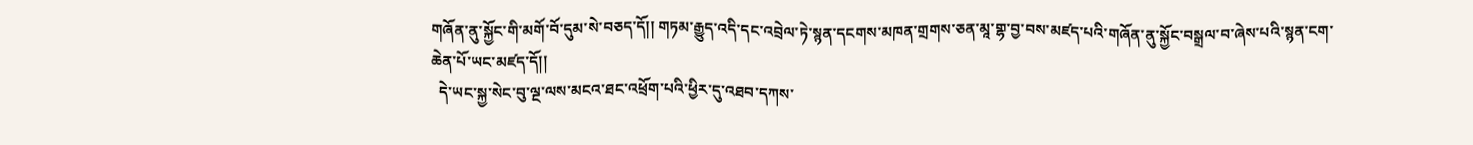གཞོན་ནུ་སྐྱོང་གི་མགོ་བོ་དུམ་སེ་བཅད་དོ།། གཏམ་རྒྱུད་འདི་དང་འབྲེལ་ཏེ་སྙན་དངགས་མཁན་གྲགས་ཅན་མཱ་གྷ་བྱ་བས་མཛད་པའི་གཞོན་ནུ་སྐྱོང་བསྒྲལ་བ་ཞེས་པའི་སྙན་ངག་ཆེན་པོ་ཡང་མཛད་དོ།།
  དེ་ཡང་སྐྱ་སེང་བུ་ལྔ་ལས་མངའ་ཐང་འཕྲོག་པའི་ཕྱིར་དུ་འཐབ་དཀས་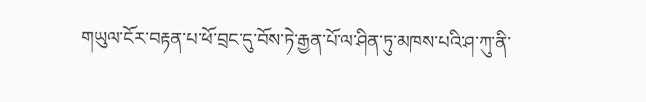གཡུལ་ངོར་བརྟན་པ་ཕོ་བྲང་དུ་བོས་ཏེ་རྒྱན་པོ་ལ་ཤིན་ཏུ་མཁས་པའི་ཤ་ཀུ་ནི་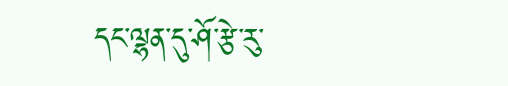དང་ལྷན་དུ་ཤོ་རྩེ་རུ་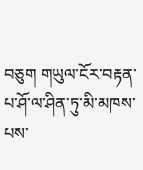བཅུག གཡུལ་ངོར་བརྟན་པ་ཤོ་ལ་ཤིན་ཏུ་མི་མཁས་པས་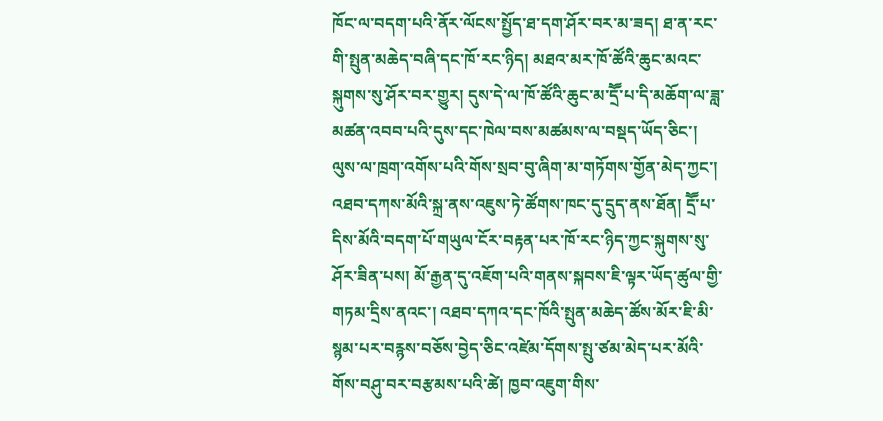ཁོང་ལ་བདག་པའི་ནོར་ལོངས་སྤྱོད་ཐ་དག་ཤོར་བར་མ་ཟད། ཐ་ན་རང་གི་སྤུན་མཆེད་བཞི་དང་ཁོ་རང་ཉིད། མཐའ་མར་ཁོ་ཚོའི་ཆུང་མའང་སྐུགས་སུ་ཤོར་བར་གྱུར། དུས་དེ་ལ་ཁོ་ཚོའི་ཆུང་མ་དྲཽ་པ་དི་མཆོག་ལ་ཟླ་མཚན་འབབ་པའི་དུས་དང་ཁེལ་བས་མཚམས་ལ་བསྡད་ཡོད་ཅིང་། ལུས་ལ་ཁྲག་འགོས་པའི་གོས་སྲབ་བུ་ཞིག་མ་གཏོགས་གྱོན་མེད་ཀྱང་། འཐབ་དཀས་མོའི་སྐྲ་ནས་འཇུས་ཏེ་ཚོགས་ཁང་དུ་དྲུད་ནས་ཐོན། དྲཽ་པ་དིས་མོའི་བདག་པོ་གཡུལ་ངོར་བརྟན་པར་ཁོ་རང་ཉིད་ཀྱང་སྐུགས་སུ་ཤོར་ཟིན་པས། མོ་རྒྱན་དུ་འཇོག་པའི་གནས་སྐབས་ཇི་ལྟར་ཡོད་ཚུལ་གྱི་གཏམ་དྲིས་ནའང་། འཐབ་དཀའ་དང་ཁོའི་སྤུན་མཆེད་ཚོས་མོར་ཇི་མི་སྙམ་པར་བརྙས་བཅོས་བྱེད་ཅིང་འཛེམ་དོགས་སྤུ་ཙམ་མེད་པར་མོའི་གོས་བཤུ་བར་བརྩམས་པའི་ཚེ། ཁྱབ་འཇུག་གིས་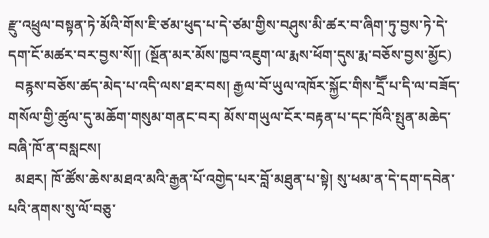རྫུ་འཕྲུལ་བསྟན་ཏེ་མོའི་གོས་ཇི་ཙམ་ཕུད་པ་དེ་ཙམ་གྱིས་བཤུས་མི་ཚར་བ་ཞིག་ཏུ་བྱས་ཏེ་དེ་དག་ངོ་མཚར་བར་བྱས་སོ།། (སྔོན་མར་མོས་ཁྱབ་འཇུག་ལ་རྨས་ཕོག་དུས་རྨ་བཅོས་བྱས་མྱོང)
  བརྙས་བཅོས་ཚད་མེད་པ་འདི་ལས་ཐར་བས། རྒྱལ་བོ་ཡུལ་འཁོར་སྐྱོང་གིས་དྲཽ་པ་དི་ལ་བཟོད་གསོལ་གྱི་ཚུལ་དུ་མཆོག་གསུམ་གནང་བར། མོས་གཡུལ་ངོར་བརྟན་པ་དང་ཁོའི་སྤུན་མཆེད་བཞི་ཁོ་ན་བསླངས།
  མཐར། ཁོ་ཚོས་ཆེས་མཐའ་མའི་རྒྱན་པོ་འགྱེད་པར་བློ་མཐུན་པ་སྟེ། སུ་ཕམ་ན་དེ་དག་དབེན་པའི་ནགས་སུ་ལོ་བཅུ་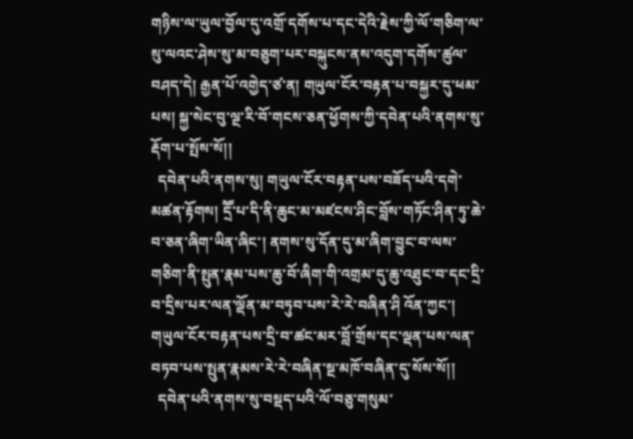གཉིས་ལ་ཡུལ་བྱོལ་དུ་འགྲོ་དགོས་པ་དང་དེའི་རྗེས་ཀྱི་ལོ་གཅིག་ལ་སུ་ལའང་ཤེས་སུ་མ་བཅུག་པར་བསྐུངས་ནས་འདུག་དགོས་ཚུལ་བཤད་དེ། རྒྱན་པོ་འགྱེད་ཙ་ན། གཡུལ་ངོར་བརྟན་པ་བསྐྱར་དུ་ཕམ་པས། སྐྱ་སེང་བུ་ལྔ་རི་བོ་གངས་ཅན་ཕྱོགས་ཀྱི་དབེན་པའི་ནགས་སུ་རྡོག་པ་སྤོས་སོ།།
  དབེན་པའི་ནགས་སུ། གཡུལ་ངོར་བརྟན་པས་བཟོད་པའི་དགེ་མཚན་རྟོགས། དྲཽ་པ་དི་ནི་ཆུང་མ་མཛངས་ཤིང་བློས་གཏོང་ཤིན་ཏུ་ཆེ་བ་ཅན་ཞིག་ཡིན་ཞིང་། ནགས་སུ་དོན་དུ་མ་ཞིག་བྱུང་བ་ལས་གཅིག་ནི་སྤུན་རྣམ་པས་ཆུ་བོ་ཞིག་གི་འགྲམ་དུ་ཆུ་འཐུང་བ་དང་དྲི་བ་དྲིས་པར་ལན་ལྡོན་མ་བཏུབ་པས་རེ་རེ་བཞིན་ཤི འོན་ཀྱང་། གཡུལ་ངོར་བརྟན་པས་དྲི་བ་ཚང་མར་བློ་གྲོས་དང་ལྡན་པས་ལན་བཏབ་པས་སྤུན་རྣམས་རེ་རེ་བཞིན་སྔ་མཁོ་བཞིན་དུ་སོས་སོ།།
  དབེན་པའི་ནགས་སུ་བསྡད་པའི་ལོ་བཅུ་གསུམ་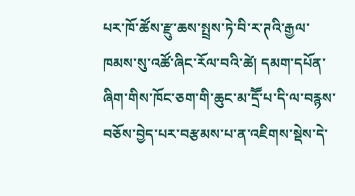པར་ཁོ་ཚོས་རྫུ་ཆས་སྤྲས་ཏེ་བི་ར་ཊའི་རྒྱལ་ཁམས་སུ་འཚོ་ཞིང་རོལ་བའི་ཚེ། དམག་དཔོན་ཞིག་གིས་ཁོང་ཅག་གི་ཆུང་མ་དྲཽ་པ་དི་ལ་བརྙས་བཅོས་བྱེད་པར་བརྩམས་པ་ན་འཇིགས་སྡེས་དེ་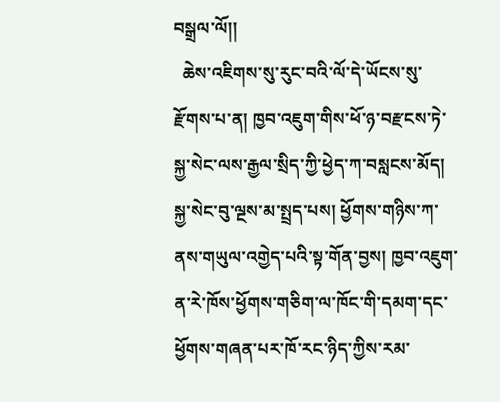བསྒྲལ་ལོ།།
  ཆེས་འཇིགས་སུ་རུང་བའི་ལོ་དེ་ཡོངས་སུ་རྫོགས་པ་ན། ཁྱབ་འཇུག་གིས་ཕོ་ཉ་བརྫངས་ཏེ་སྐྱ་སེང་ལས་རྒྱལ་སྲིད་ཀྱི་ཕྱེད་ཀ་བསླངས་མོད། སྐྱ་སེང་བུ་ལྔས་མ་སྤྲད་པས། ཕྱོགས་གཉིས་ཀ་ནས་གཡུལ་འགྱེད་པའི་སྟ་གོན་བྱས། ཁྱབ་འཇུག་ན་རེ་ཁོས་ཕྱོགས་གཅིག་ལ་ཁོང་གི་དམག་དང་ཕྱོགས་གཞན་པར་ཁོ་རང་ཉིད་ཀྱིས་རམ་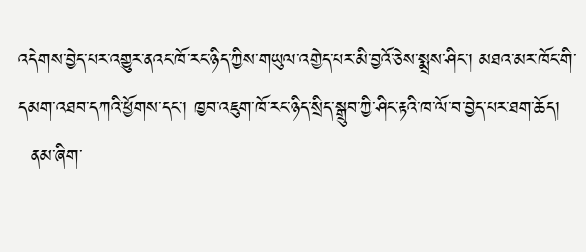འདེགས་བྱེད་པར་འགྱུར་ནའང་ཁོ་རང་ཉིད་ཀྱིས་གཡུལ་འགྱེད་པར་མི་བྱའོ་ཅེས་སྨྲས་ཤིང་། མཐའ་མར་ཁོང་གི་དམག་འཐབ་དཀའི་ཕྱོགས་དང་། ཁྱབ་འཇུག་ཁོ་རང་ཉིད་སྲིད་སྒྲུབ་ཀྱི་ཤིང་རྟའི་ཁ་ལོ་བ་བྱེད་པར་ཐག་ཆོད།
  ནམ་ཞིག་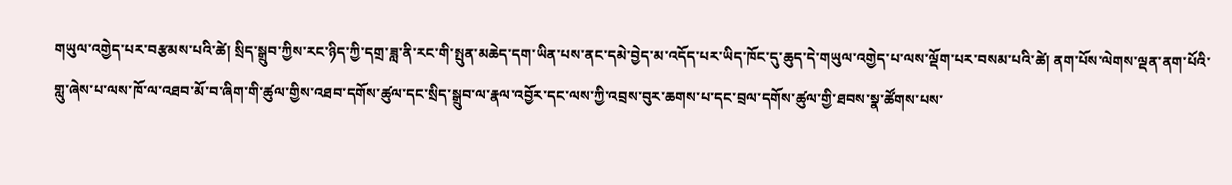གཡུལ་འགྱེད་པར་བརྩམས་པའི་ཚེ། སྲིད་སྒྲུབ་ཀྱིས་རང་ཉིད་ཀྱི་དགྲ་ཟླ་ནི་རང་གི་སྤུན་མཆེད་དག་ཡིན་པས་ནང་དམེ་བྱེད་མ་འདོད་པར་ཡིད་ཁོང་དུ་ཆུད་དེ་གཡུལ་འགྱེད་པ་ལས་ལྡོག་པར་བསམ་པའི་ཚེ། ནག་པོས་ལེགས་ལྡན་ནག་པོའི་གླུ་ཞེས་པ་ལས་ཁོ་ལ་འཐབ་མོ་བ་ཞིག་གི་ཚུལ་གྱིས་འཐབ་དགོས་ཚུལ་དང་སྲིད་སྒྲུབ་ལ་རྣལ་འབྱོར་དང་ལས་ཀྱི་འབྲས་བུར་ཆགས་པ་དང་བྲལ་དགོས་ཚུལ་གྱི་ཐབས་སྣ་ཚོགས་པས་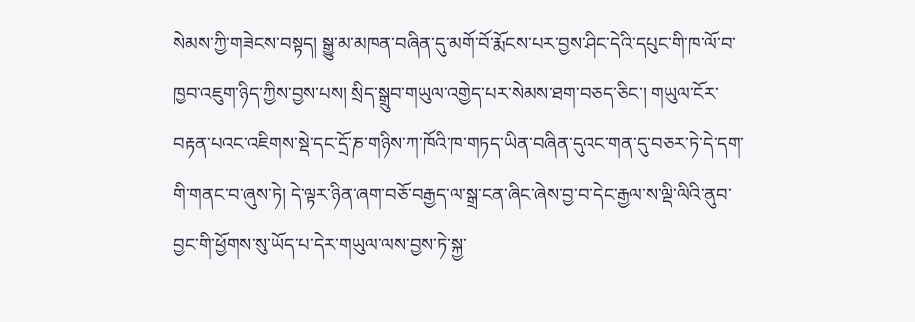སེམས་ཀྱི་གཟེངས་བསྟད། སྒྱུ་མ་མཁན་བཞིན་དུ་མགོ་བོ་རྨོངས་པར་བྱས་ཤིང་དེའི་དཔུང་གི་ཁ་ལོ་བ་ཁྱབ་འཇུག་ཉིད་ཀྱིས་བྱས་པས། སྲིད་སྒྲུབ་གཡུལ་འགྱེད་པར་སེམས་ཐག་བཅད་ཅིང་། གཡུལ་ངོར་བརྟན་པའང་འཇིགས་སྡེ་དང་དྲོ་ཎ་གཉིས་ཀ་ཁོའི་ཁ་གཏད་ཡིན་བཞིན་དུའང་གན་དུ་བཅར་ཏེ་དེ་དག་གི་གནང་བ་ཞུས་ཏེ། དེ་ལྟར་ཉིན་ཞག་བཅོ་བརྒྱད་ལ་སྒྲ་ངན་ཞིང་ཞེས་བྱ་བ་དེང་རྒྱལ་ས་ལྡི་ལིའི་ནུབ་བྱང་གི་ཕྱོགས་སུ་ཡོད་པ་དེར་གཡུལ་ལས་བྱས་ཏེ་སྐྱ་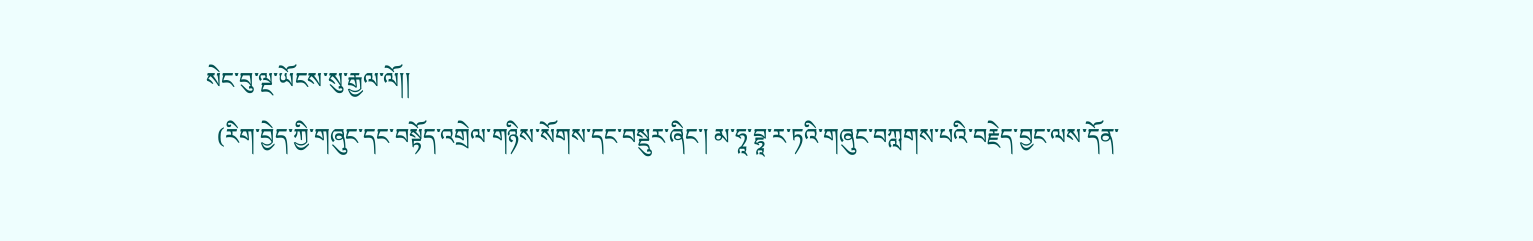སེང་བུ་ལྔ་ཡོངས་སུ་རྒྱལ་ལོ།།
  (རིག་བྱེད་ཀྱི་གཞུང་དང་བསྟོད་འགྲེལ་གཉིས་སོགས་དང་བསྡུར་ཞིང་། མ་ཧཱ་བྷཱ་ར་ཏའི་གཞུང་བཀླགས་པའི་བརྗེད་བྱང་ལས་དོན་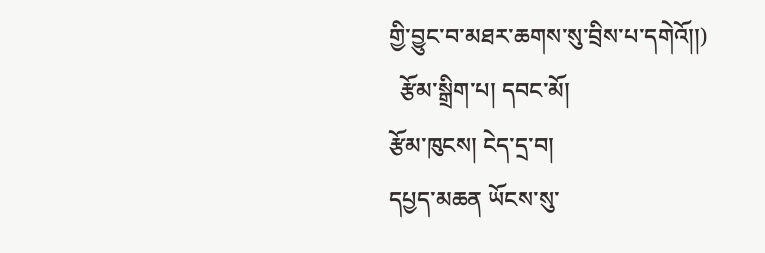གྱི་བྱུང་བ་མཐར་ཆགས་སུ་བྲིས་པ་དགེའོ།།)
  རྩོམ་སྒྲིག་པ། དབང་མོ།
རྩོམ་ཁུངས། ངེད་དྲ་བ།
དཔྱད་མཆན ཡོངས་སུ་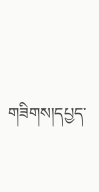གཟིགས།དཔྱད་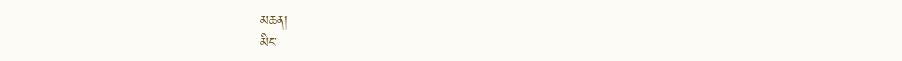མཆན།
མིང་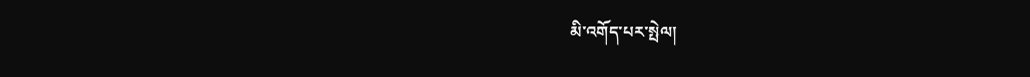མི་འགོད་པར་སྤེལ།